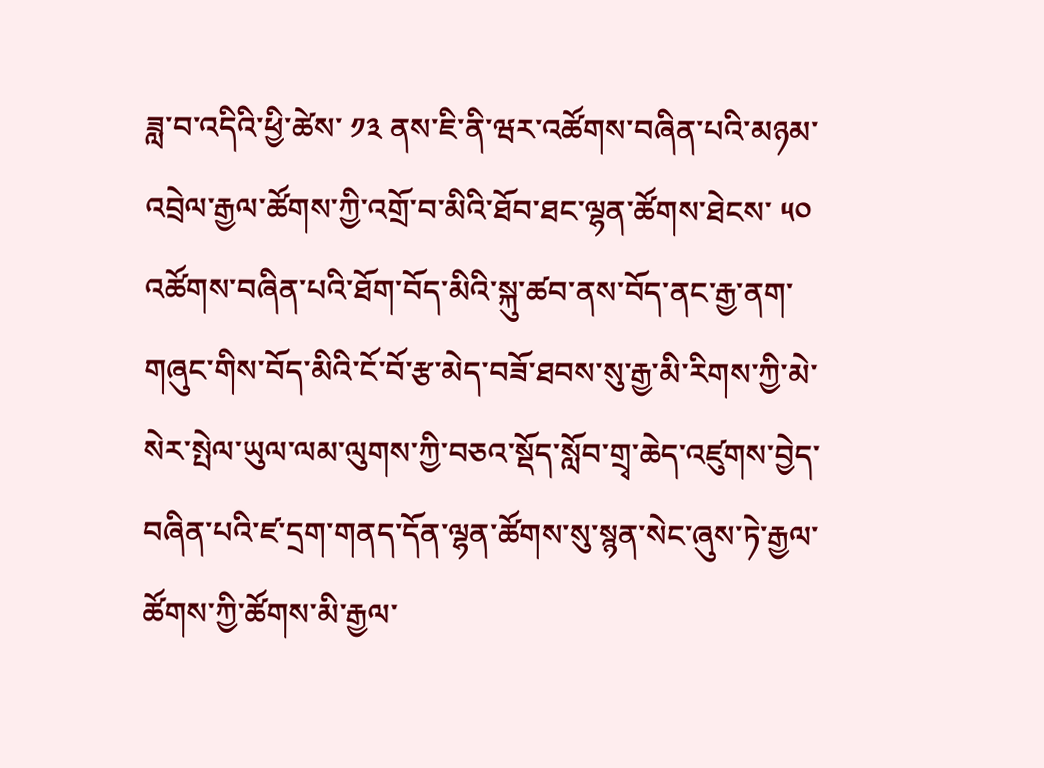ཟླ་བ་འདིའི་ཕྱི་ཚེས་ ༡༣ ནས་ཇི་ནི་ཝར་འཚོགས་བཞིན་པའི་མཉམ་འབྲེལ་རྒྱལ་ཚོགས་ཀྱི་འགྲོ་བ་མིའི་ཐོབ་ཐང་ལྷན་ཚོགས་ཐེངས་ ༥༠ འཚོགས་བཞིན་པའི་ཐོག་བོད་མིའི་སྐུ་ཚབ་ནས་བོད་ནང་རྒྱ་ནག་གཞུང་གིས་བོད་མིའི་ངོ་བོ་རྩ་མེད་བཟོ་ཐབས་སུ་རྒྱ་མི་རིགས་ཀྱི་མེ་སེར་སྤེལ་ཡུལ་ལམ་ལུགས་ཀྱི་བཅའ་སྡོད་སློབ་གྲྭ་ཆེད་འཛུགས་བྱེད་བཞིན་པའི་ཛ་དྲག་གནད་དོན་ལྷན་ཚོགས་སུ་སྙན་སེང་ཞུས་ཏེ་རྒྱལ་ཚོགས་ཀྱི་ཚོགས་མི་རྒྱལ་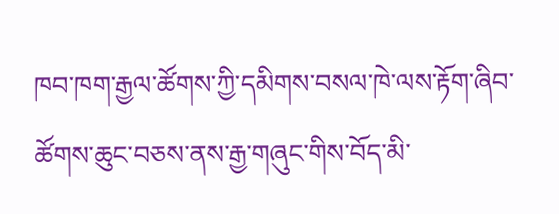ཁབ་ཁག་རྒྱལ་ཚོགས་ཀྱི་དམིགས་བསལ་ཁེ་ལས་རྟོག་ཞིབ་ཚོགས་ཆུང་བཅས་ནས་རྒྱ་གཞུང་གིས་བོད་མི་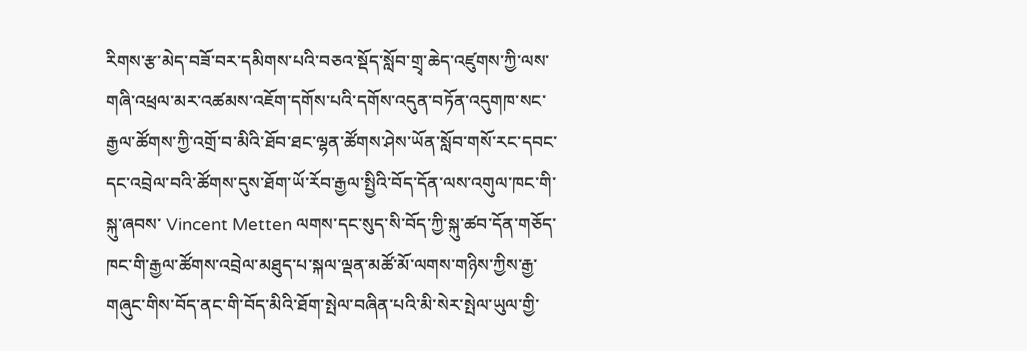རིགས་རྩ་མེད་བཟོ་བར་དམིགས་པའི་བཅའ་སྡོད་སློབ་གྲྭ་ཆེད་འཛུགས་ཀྱི་ལས་གཞི་འཕྲལ་མར་འཚམས་འཇོག་དགོས་པའི་དགོས་འདུན་བཏོན་འདུགཁ་སང་རྒྱལ་ཚོགས་ཀྱི་འགྲོ་བ་མིའི་ཐོབ་ཐང་ལྷན་ཚོགས་ཤེས་ཡོན་སློབ་གསོ་རང་དབང་དང་འབྲེལ་བའི་ཚོགས་དུས་ཐོག་ཡོ་རོབ་རྒྱལ་སྤྱིའི་བོད་དོན་ལས་འགུལ་ཁང་གི་སྐུ་ཞབས་ Vincent Metten ལགས་དང་སུད་སི་བོད་ཀྱི་སྐུ་ཚབ་དོན་གཅོད་ཁང་གི་རྒྱལ་ཚོགས་འབྲེལ་མཐུད་པ་སྐལ་ལྡན་མཚོ་མོ་ལགས་གཉིས་ཀྱིས་རྒྱ་གཞུང་གིས་བོད་ནང་གི་བོད་མིའི་ཐོག་སྤེལ་བཞིན་པའི་མི་སེར་སྤེལ་ཡུལ་གྱི་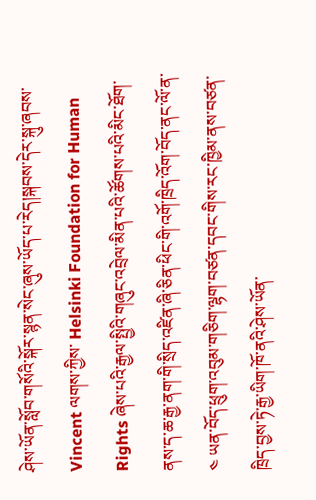ཤེས་ཡོན་སློབ་གསོའི་སྐོར་སྙན་སེང་ཞུས་ཡོད་པ་རེད།སྐབས་དེར་སྐུ་ཞབས་ Vincent ལགས་ཀྱིས་ Helsinki Foundation for Human Rights ཞེས་པའི་རྒྱལ་སྤྱིའི་གཞུང་འབྲེལ་མིན་པའི་ཚོགས་པའི་མིང་ཐོག་ནས་ད་ཆ་རྒྱ་ནག་གི་སྲིད་འཛིན་ཞི་ཅིན་ཕིང་གི་འགོ་ཁྲིད་འོག་བོད་ནང་ལོ་ན་ ༤ ཡན་བོད་ཕྲུག་འབུམ་གཅིག་ལྷག་བཙན་དབང་གིས་རང་ཁྱིམ་ནས་བཙན་ཁྲིད་བྱས་ཏེ་རྒྱ་ཡིག་ཁོ་ནའི་ཤེས་ཡོན་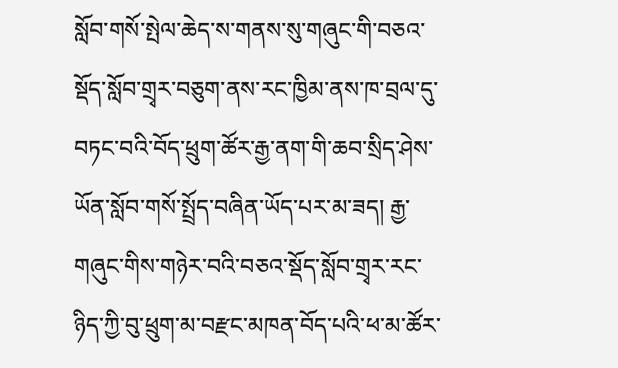སློབ་གསོ་སྤེལ་ཆེད་ས་གནས་སུ་གཞུང་གི་བཅའ་སྡོད་སློབ་གྲྭར་བཅུག་ནས་རང་ཁྱིམ་ནས་ཁ་བྲལ་དུ་བཏང་བའི་བོད་ཕྲུག་ཚོར་རྒྱ་ནག་གི་ཆབ་སྲིད་ཤེས་ཡོན་སློབ་གསོ་སྤྲོད་བཞིན་ཡོད་པར་མ་ཟད། རྒྱ་གཞུང་གིས་གཉེར་བའི་བཅའ་སྡོད་སློབ་གྲྭར་རང་ཉིད་ཀྱི་བུ་ཕྲུག་མ་བརྫང་མཁན་བོད་པའི་ཕ་མ་ཚོར་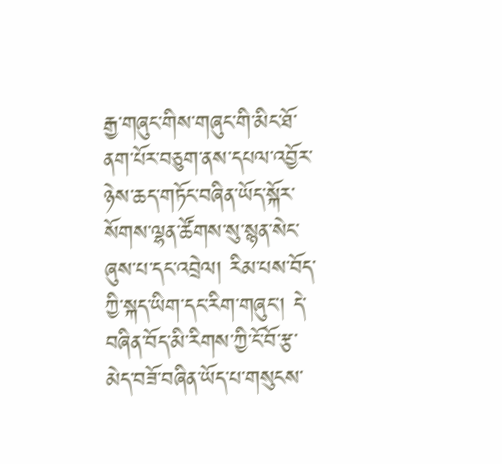རྒྱ་གཞུང་གིས་གཞུང་གི་མིང་ཐོ་ནག་པོར་བཅུག་ནས་དཔལ་འབྱོར་ཉེས་ཆད་གཏོང་བཞིན་ཡོད་སྐོར་སོགས་ལྷན་ཚོགས་སུ་སྙན་སེང་ཞུས་པ་དང་འབྲེལ། རིམ་པས་བོད་ཀྱི་སྐད་ཡིག་དང་རིག་གཞུང། དེ་བཞིན་བོད་མི་རིགས་ཀྱི་ངོ་བོ་རྩ་མེད་བཟོ་བཞིན་ཡོད་པ་གསུངས་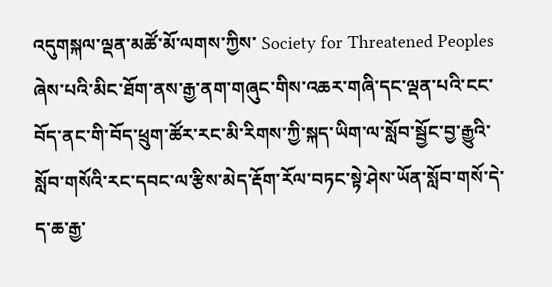འདུགསྐལ་ལྡན་མཚོ་མོ་ལགས་ཀྱིས་ Society for Threatened Peoples ཞེས་པའི་མིང་ཐོག་ནས་རྒྱ་ནག་གཞུང་གིས་འཆར་གཞི་དང་ལྡན་པའི་ངང་བོད་ནང་གི་བོད་ཕྲུག་ཚོར་རང་མི་རིགས་ཀྱི་སྐད་ཡིག་ལ་སློབ་སྦྱོང་བྱ་རྒྱུའི་སློབ་གསོའི་རང་དབང་ལ་རྩིས་མེད་རྡོག་རོལ་བཏང་སྟེ་ཤེས་ཡོན་སློབ་གསོ་དེ་ད་ཆ་རྒྱ་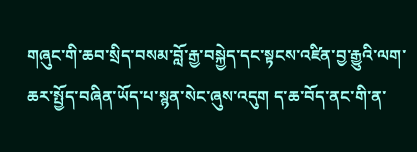གཞུང་གི་ཆབ་སྲིད་བསམ་བློ་རྒྱ་བསྐྱེད་དང་སྟངས་འཛིན་བྱ་རྒྱུའི་ལག་ཆར་སྤྱོད་བཞིན་ཡོད་པ་སྙན་སེང་ཞུས་འདུག ད་ཆ་བོད་ནང་གི་ན་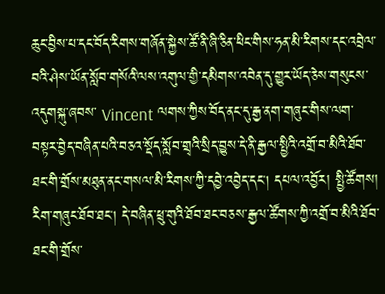ཆུང་བྱིས་པ་དང་བོད་རིགས་གཞོན་སྐྱེས་ཚོ་ནི་ཞི་ཅིན་ཕིང་གིས་ཧན་མི་རིགས་དང་འབྲེལ་བའི་ཤེས་ཡོན་སློབ་གསོའི་ལས་འགུལ་གྱི་དམིགས་འབེན་དུ་གྱུར་ཡོད་ཅེས་གསུངས་འདུགསྐུ་ཞབས་ Vincent ལགས་ཀྱིས་བོད་ནང་དུ་རྒྱ་ནག་གཞུང་གིས་ལག་བསྟར་བྱེད་བཞིན་པའི་བཅའ་སྡོད་སློབ་གྲྭའི་སྲིད་བྱུས་དེ་ནི་རྒྱལ་སྤྱིའི་འགྲོ་བ་མིའི་ཐོབ་ཐང་གི་གྲོས་མཐུན་ནང་གསལ་མི་རིགས་ཀྱི་དབྱེ་འབྱེད་དང། དཔལ་འབྱོར། སྤྱི་ཚོགས། རིག་གཞུང་ཐོབ་ཐང། དེ་བཞིན་ཕྲུ་གུའི་ཐོབ་ཐང་བཅས་རྒྱལ་ཚོགས་ཀྱི་འགྲོ་བ་མིའི་ཐོབ་ཐང་གི་གྲོས་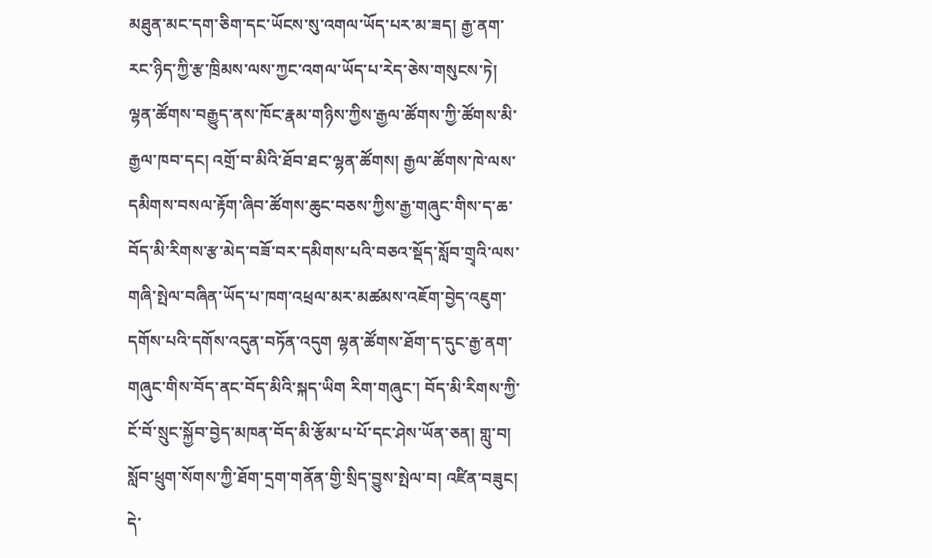མཐུན་མང་དག་ཅིག་དང་ཡོངས་སུ་འགལ་ཡོད་པར་མ་ཟད། རྒྱ་ནག་རང་ཉིད་ཀྱི་རྩ་ཁྲིམས་ལས་ཀྱང་འགལ་ཡོད་པ་རེད་ཅེས་གསུངས་ཏེ། ལྷན་ཚོགས་བརྒྱུད་ནས་ཁོང་རྣམ་གཉིས་ཀྱིས་རྒྱལ་ཚོགས་ཀྱི་ཚོགས་མི་རྒྱལ་ཁབ་དང། འགྲོ་བ་མིའི་ཐོབ་ཐང་ལྷན་ཚོགས། རྒྱལ་ཚོགས་ཁེ་ལས་དམིགས་བསལ་རྟོག་ཞིབ་ཚོགས་ཆུང་བཅས་ཀྱིས་རྒྱ་གཞུང་གིས་ད་ཆ་བོད་མི་རིགས་རྩ་མེད་བཟོ་བར་དམིགས་པའི་བཅའ་སྡོད་སློབ་གྲྭའི་ལས་གཞི་སྤེལ་བཞིན་ཡོད་པ་ཁག་འཕྲལ་མར་མཚམས་འཇོག་བྱེད་འཇུག་དགོས་པའི་དགོས་འདུན་བཏོན་འདུག ལྷན་ཚོགས་ཐོག་ད་དུང་རྒྱ་ནག་གཞུང་གིས་བོད་ནང་བོད་མིའི་སྐད་ཡིག རིག་གཞུང་། བོད་མི་རིགས་ཀྱི་ངོ་བོ་སྲུང་སྐྱོབ་བྱེད་མཁན་བོད་མི་རྩོམ་པ་པོ་དང་ཤེས་ཡོན་ཅན། གླུ་བ། སློབ་ཕྲུག་སོགས་ཀྱི་ཐོག་དྲག་གནོན་གྱི་སྲིད་བྱུས་སྤེལ་བ། འཛིན་བཟུང། དེ་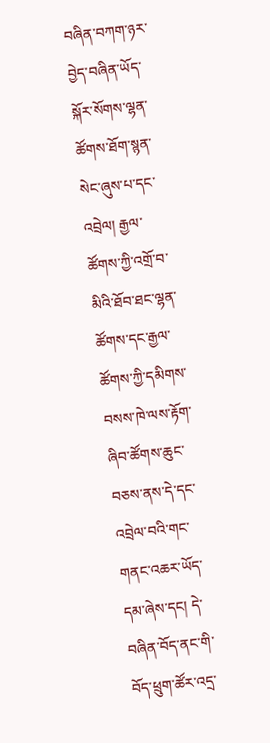བཞིན་བཀག་ཉར་བྱེད་བཞིན་ཡོད་སྐོར་སོགས་ལྷན་ཚོགས་ཐོག་སྙན་སེང་ཞུས་པ་དང་འབྲེལ། རྒྱལ་ཚོགས་ཀྱི་འགྲོ་བ་མིའི་ཐོབ་ཐང་ལྷན་ཚོགས་དང་རྒྱལ་ཚོགས་ཀྱི་དམིགས་བསས་ཁེ་ལས་རྟོག་ཞིབ་ཚོགས་ཆུང་བཅས་ནས་དེ་དང་འབྲེལ་བའི་གང་གནང་འཆར་ཡོད་དམ་ཞེས་དང། དེ་བཞིན་བོད་ནང་གི་བོད་ཕྲུག་ཚོར་འདྲ་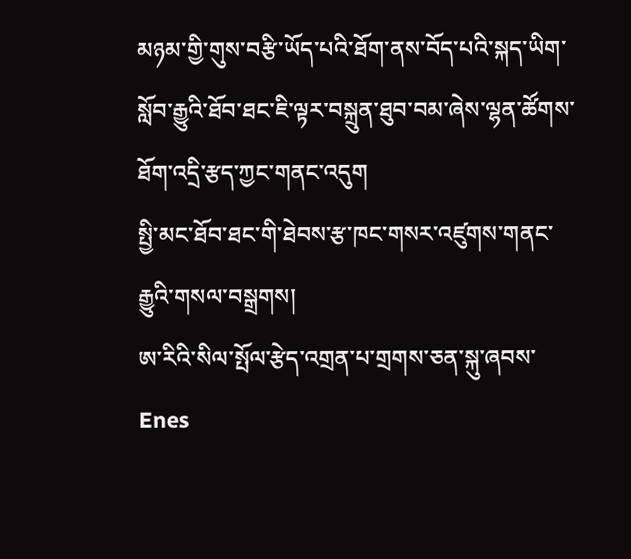མཉམ་གྱི་གུས་བརྩི་ཡོད་པའི་ཐོག་ནས་བོད་པའི་སྐད་ཡིག་སློབ་རྒྱུའི་ཐོབ་ཐང་ཇི་ལྟར་བསྐྲུན་ཐུབ་བམ་ཞེས་ལྷན་ཚོགས་ཐོག་འདྲི་རྩད་ཀྱང་གནང་འདུག
སྤྱི་མང་ཐོབ་ཐང་གི་ཐེབས་རྩ་ཁང་གསར་འཛུགས་གནང་རྒྱུའི་གསལ་བསྒྲགས།
ཨ་རིའི་སིལ་སྤོལ་རྩེད་འགྲན་པ་གྲགས་ཅན་སྐུ་ཞབས་ Enes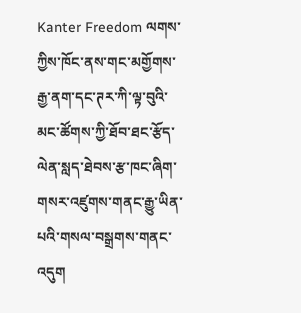Kanter Freedom ལགས་ཀྱིས་ཁོང་ནས་གང་མགྱོགས་རྒྱ་ནག་དང་ཊར་ཀི་ལྟ་བུའི་མང་ཚོགས་ཀྱི་ཐོབ་ཐང་རྩོད་ལེན་སླད་ཐེབས་རྩ་ཁང་ཞིག་གསར་འཛུགས་གནང་རྒྱུ་ཡིན་པའི་གསལ་བསྒྲགས་གནང་འདུག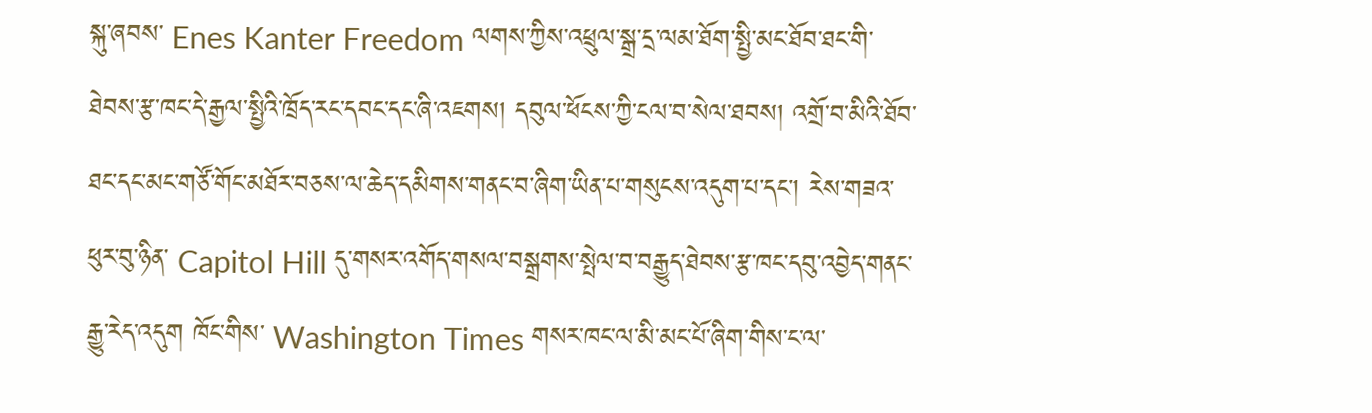སྐུ་ཞབས་ Enes Kanter Freedom ལགས་ཀྱིས་འཕྲུལ་སྒྲ་དྲ་ལམ་ཐོག་སྤྱི་མང་ཐོབ་ཐང་གི་ཐེབས་རྩ་ཁང་དེ་རྒྱལ་སྤྱིའི་ཁྲོད་རང་དབང་དང་ཞི་འཇགས། དབུལ་ཕོངས་ཀྱི་ངལ་བ་སེལ་ཐབས། འགྲོ་བ་མིའི་ཐོབ་ཐང་དང་མང་གཙོ་གོང་མཐོར་བཅས་ལ་ཆེད་དམིགས་གནང་བ་ཞིག་ཡིན་པ་གསུངས་འདུག་པ་དང་། རེས་གཟའ་ཕུར་བུ་ཉིན་ Capitol Hill དུ་གསར་འགོད་གསལ་བསྒྲགས་སྤེལ་བ་བརྒྱུད་ཐེབས་རྩ་ཁང་དབུ་འབྱེད་གནང་རྒྱུ་རེད་འདུག ཁོང་གིས་ Washington Times གསར་ཁང་ལ་མི་མང་པོ་ཞིག་གིས་ང་ལ་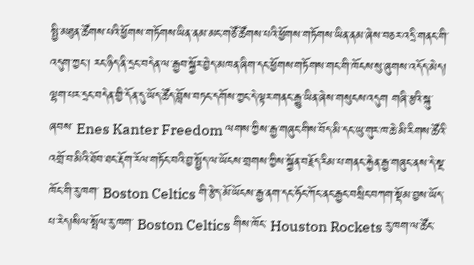སྤྱི་མཐུན་ཚོགས་པའི་ཕྱོགས་གཏོགས་ཡིན་ནམ་མང་གཙོ་ཚོགས་པའི་ཕྱོགས་གཏོགས་ཡིན་ནམ་ཞེས་བཅར་འདྲི་གནང་གི་འདུག་ཀྱང་། རང་ཉིད་ནི་དྲང་བདེན་ལ་རྒྱབ་སྐྱོར་བྱེད་མཁན་ཞིག་དང་ཕྱོགས་གཏོགས་གང་གི་ཁོངས་སུ་ཞུགས་འདོད་མེད། ལྷག་པར་དྲང་བདེན་གྱི་དོན་དུ་ཡོད་ཚོད་བློས་བཏང་དགོས་ཀྱང་དེ་ལྟར་གནང་རྒྱུ་ཡིན་ཞེས་གསུངས་འདུག གཞི་རྩའི་སྐུ་ཞབས་ Enes Kanter Freedom ལགས་ཀྱིས་རྒྱ་གཞུང་གིས་བོད་མི་དང་ཡུ་གུར་ཁ་ཆེ་མི་རིགས་ཚོའི་འགྲོ་བ་མིའི་ཐོབ་ཐང་རྡོག་རོལ་གཏོང་བའི་བྱ་སྤྱོད་ལ་ཡོངས་གྲགས་ཀྱིས་སྐྱོན་བརྗོད་རིམ་པ་གནང་རྐྱེན་རྒྱ་གཞུང་ནས་དེ་སྔ་ཁོང་གི་རུ་ཁག་ Boston Celtics གི་རྩེད་མོ་ཡོངས་རྒྱ་ནག་དང་ཧོང་ཀོང་ནང་རྒྱང་བསྲིང་བཀག་སྡོམ་བྱས་ཡོད་པ་རེད།སིལ་སྤོལ་རུ་ཁག་ Boston Celtics གིས་ཁོང་ Houston Rockets རུ་ཁག་ལ་ཚོང་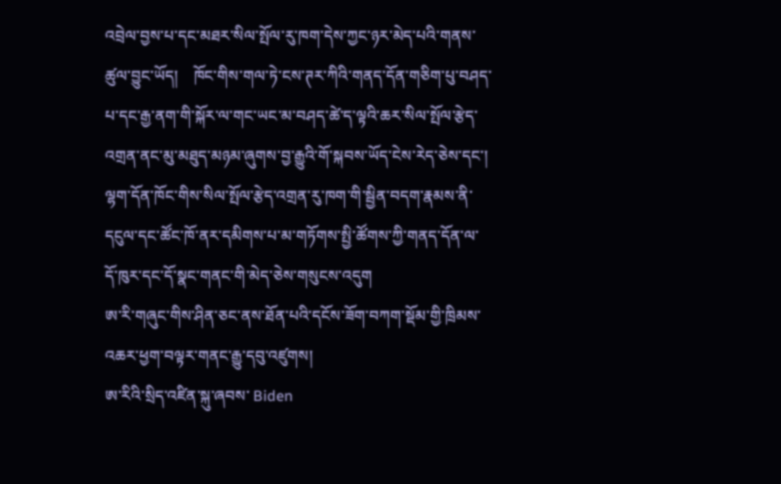འབྲེལ་བྱས་པ་དང་མཐར་སིལ་སྤོལ་རུ་ཁག་དེས་ཀྱང་ཉར་མེད་པའི་གནས་ཚུལ་བྱུང་ཡོད།    ཁོང་གིས་གལ་ཏེ་ངས་ཊར་ཀིའི་གནད་དོན་གཅིག་པུ་བཤད་པ་དང་རྒྱ་ནག་གི་སྐོར་ལ་གང་ཡང་མ་བཤད་ཚེ་ད་ལྟའི་ཆར་སིལ་སྤོལ་རྩེད་འགྲན་ནང་མུ་མཐུད་མཉམ་ཞུགས་བྱ་རྒྱུའི་གོ་སྐབས་ཡོད་ངེས་རེད་ཅེས་དང་། ལྷག་དོན་ཁོང་གིས་སིལ་སྤོལ་རྩེད་འགྲན་རུ་ཁག་གི་སྦྱིན་བདག་རྣམས་ནི་དངུལ་དང་ཚོང་ཁོ་ནར་དམིགས་པ་མ་གཏོགས་སྤྱི་ཚོགས་ཀྱི་གནད་དོན་ལ་དོ་ཁུར་དང་དོ་སྣང་གནང་གི་མེད་ཅེས་གསུངས་འདུག
ཨ་རི་གཞུང་གིས་ཤིན་ཅང་ནས་ཐོན་པའི་དངོས་ཟོག་བཀག་སྡོམ་གྱི་ཁྲིམས་འཆར་ཕྱག་བལྟར་གནང་རྒྱུ་དབུ་འཛུགས།
ཨ་རིའི་སྲིད་འཛིན་སྐུ་ཞབས་ Biden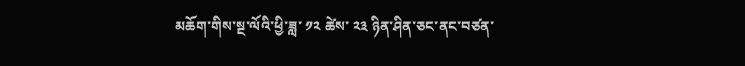མཆོག་གིས་སྔ་ལོའི་ཕྱི་ཟླ་ ༡༢ ཚེས་ ༢༣ ཉིན་ཤིན་ཅང་ནང་བཙན་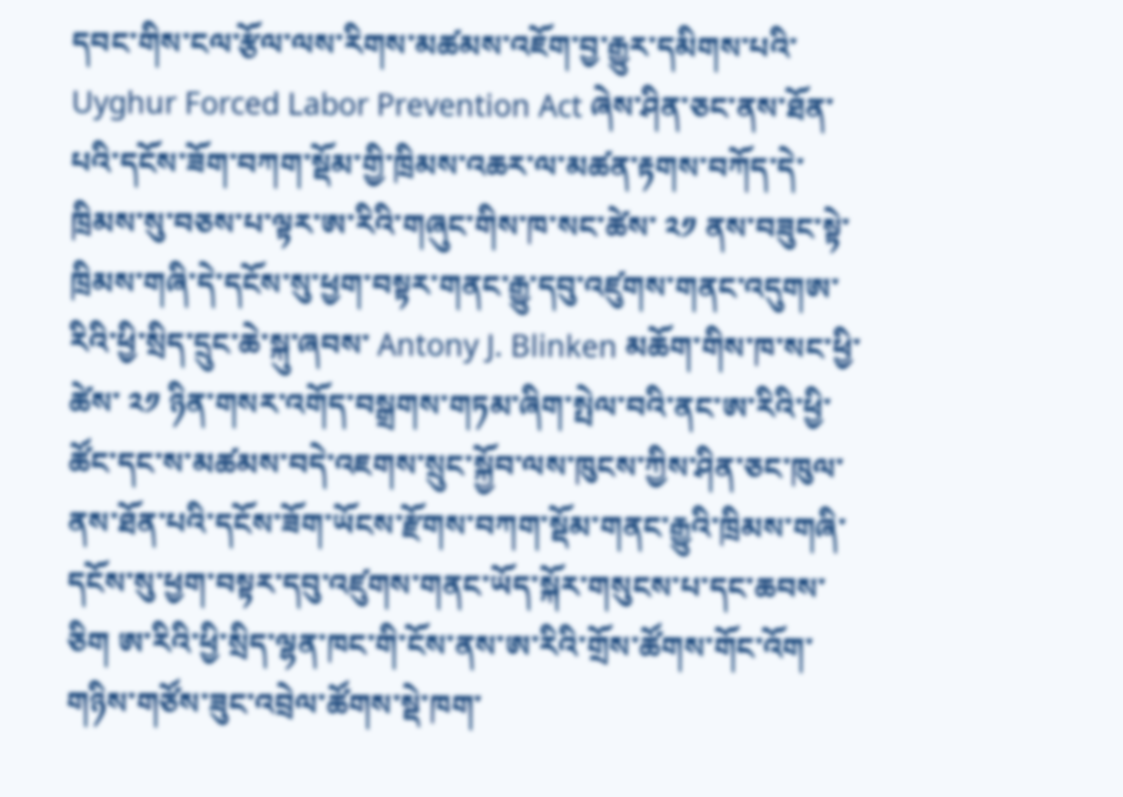དབང་གིས་ངལ་རྩོལ་ལས་རིགས་མཚམས་འཇོག་བྱ་རྒྱུར་དམིགས་པའི་ Uyghur Forced Labor Prevention Act ཞེས་ཤིན་ཅང་ནས་ཐོན་པའི་དངོས་ཟོག་བཀག་སྡོམ་གྱི་ཁྲིམས་འཆར་ལ་མཚན་རྟགས་བཀོད་དེ་ཁྲིམས་སུ་བཅས་པ་ལྟར་ཨ་རིའི་གཞུང་གིས་ཁ་སང་ཚེས་ ༢༡ ནས་བཟུང་སྟེ་ཁྲིམས་གཞི་དེ་དངོས་སུ་ཕྱག་བསྟར་གནང་རྒྱུ་དབུ་འཛུགས་གནང་འདུགཨ་རིའི་ཕྱི་སྲིད་དྲུང་ཆེ་སྐུ་ཞབས་ Antony J. Blinken མཆོག་གིས་ཁ་སང་ཕྱི་ཚེས་ ༢༡ ཉིན་གསར་འགོད་བསྒྲགས་གཏམ་ཞིག་སྤེལ་བའི་ནང་ཨ་རིའི་ཕྱི་ཚོང་དང་ས་མཚམས་བདེ་འཇགས་སྲུང་སྐྱོབ་ལས་ཁུངས་ཀྱིས་ཤིན་ཅང་ཁུལ་ནས་ཐོན་པའི་དངོས་ཟོག་ཡོངས་རྫོགས་བཀག་སྡོམ་གནང་རྒྱུའི་ཁྲིམས་གཞི་དངོས་སུ་ཕྱག་བསྟར་དབུ་འཛུགས་གནང་ཡོད་སྐོར་གསུངས་པ་དང་ཆབས་ཅིག ཨ་རིའི་ཕྱི་སྲིད་ལྷན་ཁང་གི་ངོས་ནས་ཨ་རིའི་གྲོས་ཚོགས་གོང་འོག་གཉིས་གཙོས་ཟུང་འབྲེལ་ཚོགས་སྡེ་ཁག་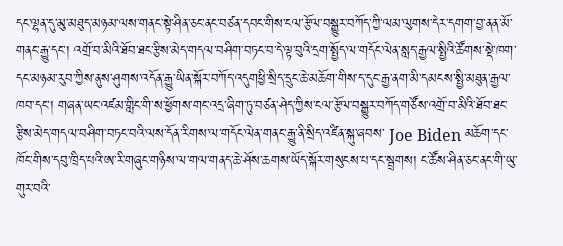དང་ལྷན་དུ་མུ་མཐུད་མཉམ་ལས་གནང་སྟེ་ཤིན་ཅང་ནང་བཙན་དབང་གིས་ངལ་རྩོལ་བསྒྱུར་བཀོད་ཀྱི་ལམ་ལུགས་དེར་དགག་བྱ་ནན་མོ་གནང་རྒྱུ་དང་། འགྲོ་བ་མིའི་ཐོབ་ཐང་རྩིས་མེད་གདལ་བཤིག་བཏང་བ་དེ་ལྟ་བུའི་དྲག་སྤྱོད་ལ་གདོང་ལེན་སླད་རྒྱལ་སྤྱིའི་ཚོགས་སྡེ་ཁག་དང་མཉམ་རུབ་ཀྱིས་ནུས་ཤུགས་འདོན་རྒྱུ་ཡིན་སྐོར་བཀོད་འདུགཕྱི་སྲིད་དྲུང་ཆེ་མཆོག་གིས་ད་དུང་རྒྱ་ནག་མི་དམངས་སྤྱི་མཐུན་རྒྱལ་ཁབ་དང་། གཞན་ཡང་འཛམ་གླིང་གི་ས་ཕྱོགས་གང་འདྲ་ཞིག་ཏུ་བཙན་ཤེད་ཀྱིས་ངལ་རྩོལ་བསྒྱུར་བཀོད་གཙོས་འགྲོ་བ་མིའི་ཐོབ་ཐང་རྩིས་མེད་གདལ་བཤིག་བཏང་བའི་ལས་དོན་རིགས་ལ་གདོང་ལེན་གནང་རྒྱུ་ནི་སྲིད་འཛིན་སྐུ་ཞབས་ Joe Biden མཆོག་དང་ཁོང་གིས་དབུ་ཁྲིད་པའི་ཨ་རི་གཞུང་གཉིས་ལ་གལ་གནད་ཆེ་ཤོས་ཆགས་ཡོད་སྐོར་གསུངས་པ་དང་སྦྲགས། ང་ཚོས་ཤིན་ཅང་ནང་གི་ཡུ་གུར་བའི་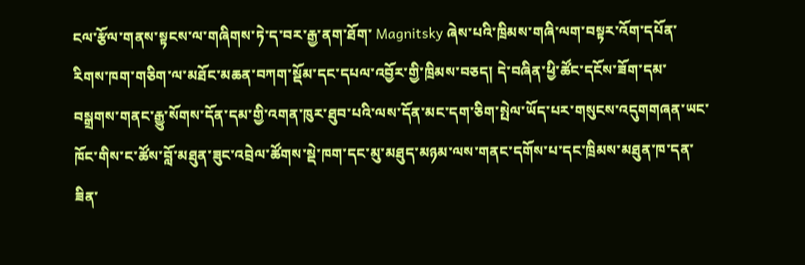ངལ་རྩོལ་གནས་སྟངས་ལ་གཞིགས་ཏེ་ད་བར་རྒྱ་ནག་ཐོག་ Magnitsky ཞེས་པའི་ཁྲིམས་གཞི་ལག་བསྟར་འོག་དཔོན་རིགས་ཁག་གཅིག་ལ་མཐོང་མཆན་བཀག་སྡོམ་དང་དཔལ་འབྱོར་གྱི་ཁྲིམས་བཅད། དེ་བཞིན་ཕྱི་ཚོང་དངོས་ཟོག་དམ་བསྒྲགས་གནང་རྒྱུ་སོགས་དོན་དམ་གྱི་འགན་ཁུར་ཐུབ་པའི་ལས་དོན་མང་དག་ཅིག་སྤེལ་ཡོད་པར་གསུངས་འདུགགཞན་ཡང་ཁོང་གིས་ང་ཚོས་བློ་མཐུན་ཟུང་འབྲེལ་ཚོགས་སྡེ་ཁག་དང་མུ་མཐུད་མཉམ་ལས་གནང་དགོས་པ་དང་ཁྲིམས་མཐུན་ཁ་དན་ཟིན་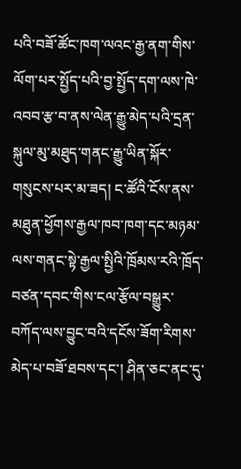པའི་བཟོ་ཚོང་ཁག་ལའང་རྒྱ་ནག་གིས་ལོག་པར་སྤྱོད་པའི་བྱ་སྤྱོད་དག་ལས་ཁེ་འབབ་རྩ་བ་ནས་ལེན་རྒྱུ་མེད་པའི་དྲན་སྐུལ་མུ་མཐུད་གནང་རྒྱུ་ཡིན་སྐོར་གསུངས་པར་མ་ཟད། ང་ཚོའི་ངོས་ནས་མཐུན་ཕྱོགས་རྒྱལ་ཁབ་ཁག་དང་མཉམ་ལས་གནང་སྟེ་རྒྱལ་སྤྱིའི་ཁྲོམས་རའི་ཁྲོད་བཙན་དབང་གིས་ངལ་རྩོལ་བསྒྱུར་བཀོད་ལས་བྱུང་བའི་དངོས་ཟོག་རིགས་མེད་པ་བཟོ་ཐབས་དང་། ཤིན་ཅང་ནང་དུ་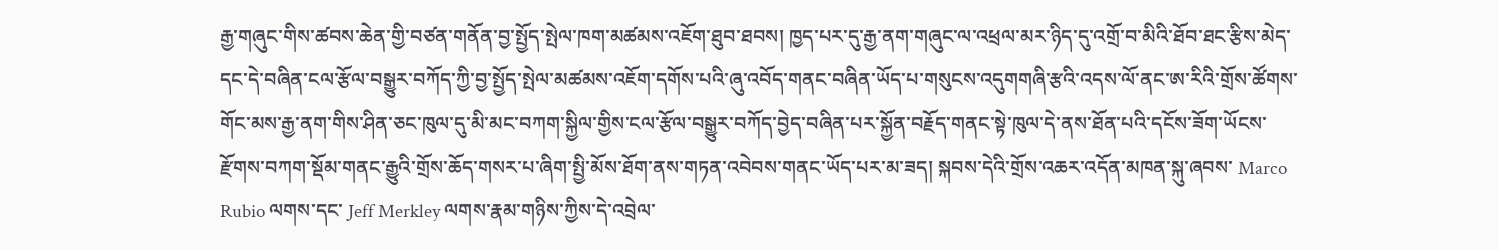རྒྱ་གཞུང་གིས་ཚབས་ཆེན་གྱི་བཙན་གནོན་བྱ་སྤྱོད་སྤེལ་ཁག་མཚམས་འཇོག་ཐུབ་ཐབས། ཁྱད་པར་དུ་རྒྱ་ནག་གཞུང་ལ་འཕྲལ་མར་ཉིད་དུ་འགྲོ་བ་མིའི་ཐོབ་ཐང་རྩིས་མེད་དང་དེ་བཞིན་ངལ་རྩོལ་བསྒྱུར་བཀོད་ཀྱི་བྱ་སྤྱོད་སྤེལ་མཚམས་འཇོག་དགོས་པའི་ཞུ་འབོད་གནང་བཞིན་ཡོད་པ་གསུངས་འདུགགཞི་རྩའི་འདས་ལོ་ནང་ཨ་རིའི་གྲོས་ཚོགས་གོང་མས་རྒྱ་ནག་གིས་ཤིན་ཅང་ཁུལ་དུ་མི་མང་བཀག་སྐྱིལ་གྱིས་ངལ་རྩོལ་བསྒྱུར་བཀོད་བྱེད་བཞིན་པར་སྐྱོན་བརྗོད་གནང་སྟེ་ཁུལ་དེ་ནས་ཐོན་པའི་དངོས་ཟོག་ཡོངས་རྫོགས་བཀག་སྡོམ་གནང་རྒྱུའི་གྲོས་ཆོད་གསར་པ་ཞིག་སྤྱི་མོས་ཐོག་ནས་གཏན་འབེབས་གནང་ཡོད་པར་མ་ཟད། སྐབས་དེའི་གྲོས་འཆར་འདོན་མཁན་སྐུ་ཞབས་ Marco Rubio ལགས་དང་ Jeff Merkley ལགས་རྣམ་གཉིས་ཀྱིས་དེ་འབྲེལ་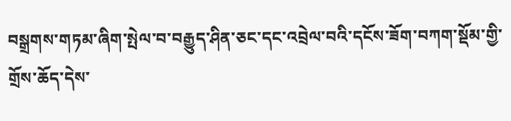བསྒྲགས་གཏམ་ཞིག་སྤེལ་བ་བརྒྱུད་ཤིན་ཅང་དང་འབྲེལ་བའི་དངོས་ཟོག་བཀག་སྡོམ་གྱི་གྲོས་ཆོད་དེས་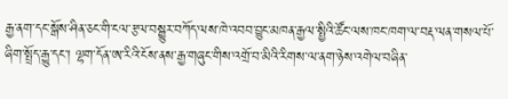རྒྱ་ནག་དང་སྒོས་ཤིན་ཅང་གི་ངལ་རྩལ་བསྒྱུར་བཀོད་ལས་ཁེ་འབབ་བྱུང་མཁན་རྒྱལ་སྤྱིའི་ཚོང་ལས་ཁང་ཁག་ལ་བརྡ་ལན་གསལ་པོ་ཞིག་སྤྲོད་རྒྱུ་དང་། ལྷག་དོན་ཨ་རིའི་ངོས་ནས་རྒྱ་གཞུང་གིས་འགྲོ་བ་མིའི་རིགས་ལ་ནག་ཉེས་འགེལ་བཞིན་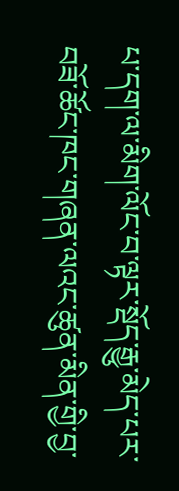པ་དག་ལ་མིག་ལོང་བ་ལྟར་སྡོད་རྒྱུ་མེད་པར་བཟོ་ཚོང་ཁང་གཞན་ལའང་ཚུན་མིན་གྱི་བྱ་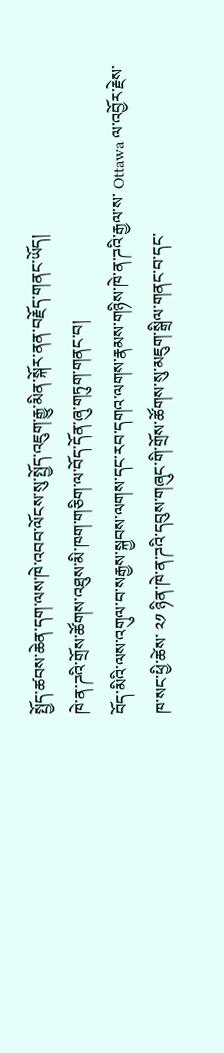སྤྱོད་ཚབས་ཆེན་དག་ལས་ཁེ་འབབ་ལོངས་སུ་སྤྱོད་འཇུག་རྒྱུ་མིན་སྐོར་ནན་བརྗོད་གནང་ཡོད།
ཁེ་ན་ཌའི་གྲོས་ཚོགས་འཐུས་མི་ཁག་གཅིག་ལ་བོད་དོན་ཞུ་གཏུག་གནང་བ།
བོད་མིའི་ལས་འགུལ་བ་སརྒྱས་སྐྱབས་ལགས་དང་རབ་དགའ་ལགས་རྣམས་གཉིས་ཁེ་ན་ཌའི་རྒྱལ་ས་ Ottawa ལ་འབྱོར་རྗེས་ཁ་སང་ཕྱི་ཚེས་ ༢༡ ཉིན་ཁེ་ན་ཌའི་དབུས་གཞུང་གི་གྲོས་ཚོགས་སུ་མཇུག་སྒྲིལ་གནང་བ་དང་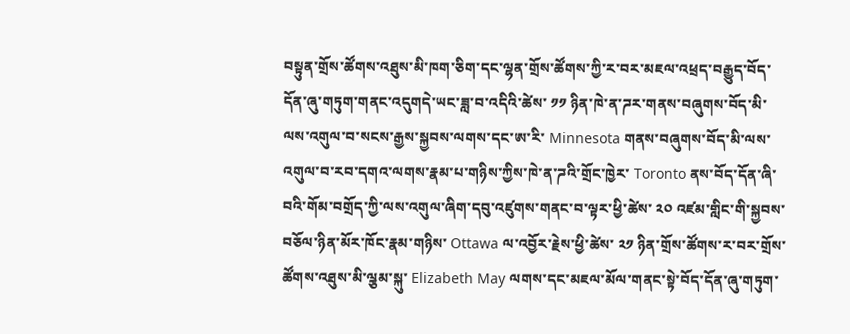བསྟུན་གྲོས་ཚོགས་འཐུས་མི་ཁག་ཅིག་དང་ལྷན་གྲོས་ཚོགས་ཀྱི་ར་བར་མཇལ་འཕྲད་བརྒྱུད་བོད་དོན་ཞུ་གཏུག་གནང་འདུགདེ་ཡང་ཟླ་བ་འདིའི་ཚེས་ ༡༡ ཉིན་ཁེ་ན་ཌར་གནས་བཞུགས་བོད་མི་ལས་འགུལ་བ་སངས་རྒྱས་སྐྱབས་ལགས་དང་ཨ་རི་ Minnesota གནས་བཞུགས་བོད་མི་ལས་འགུལ་བ་རབ་དགའ་ལགས་རྣམ་པ་གཉིས་ཀྱིས་ཁེ་ན་ཌའི་གྲོང་ཁྱེར་ Toronto ནས་བོད་དོན་ཞི་བའི་གོམ་བགྲོད་ཀྱི་ལས་འགུལ་ཞིག་དབུ་འཛུགས་གནང་བ་ལྟར་ཕྱི་ཚེས་ ༢༠ འཛམ་གླིང་གི་སྐྱབས་བཅོལ་ཉིན་མོར་ཁོང་རྣམ་གཉིས་ Ottawa ལ་འབྱོར་རྗེས་ཕྱི་ཚེས་ ༢༡ ཉིན་གྲོས་ཚོགས་ར་བར་གྲོས་ཚོགས་འཐུས་མི་ལྕམ་སྐུ་ Elizabeth May ལགས་དང་མཇལ་མོལ་གནང་སྟེ་བོད་དོན་ཞུ་གཏུག་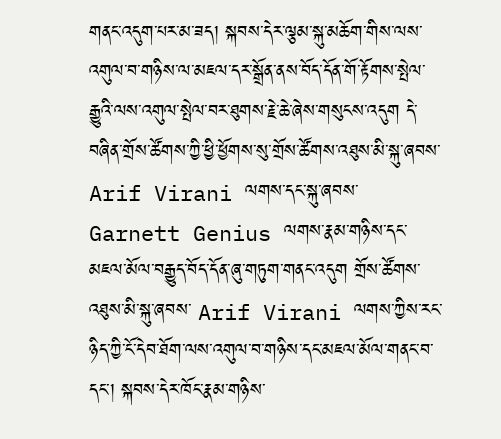གནང་འདུག་པར་མ་ཟད། སྐབས་དེར་ལྕམ་སྐུ་མཆོག་གིས་ལས་འགུལ་བ་གཉིས་ལ་མཇལ་དར་སྒྲོན་ནས་བོད་དོན་གོ་རྟོགས་སྤེལ་རྒྱུའི་ལས་འགུལ་སྤེལ་བར་ཐུགས་རྗེ་ཆེ་ཞེས་གསུངས་འདུག དེ་བཞིན་གྲོས་ཚོགས་ཀྱི་ཕྱི་ཕྱོགས་སུ་གྲོས་ཚོགས་འཐུས་མི་སྐུ་ཞབས་Arif Virani ལགས་དང་སྐུ་ཞབས་ Garnett Genius ལགས་རྣམ་གཉིས་དང་མཇལ་མོལ་བརྒྱུད་བོད་དོན་ཞུ་གཏུག་གནང་འདུག གྲོས་ཚོགས་འཐུས་མི་སྐུ་ཞབས་ Arif Virani ལགས་ཀྱིས་རང་ཉིད་ཀྱི་ངོ་དེབ་ཐོག་ལས་འགུལ་བ་གཉིས་དང་མཇལ་མོལ་གནང་བ་དང་། སྐབས་དེར་ཁོང་རྣམ་གཉིས་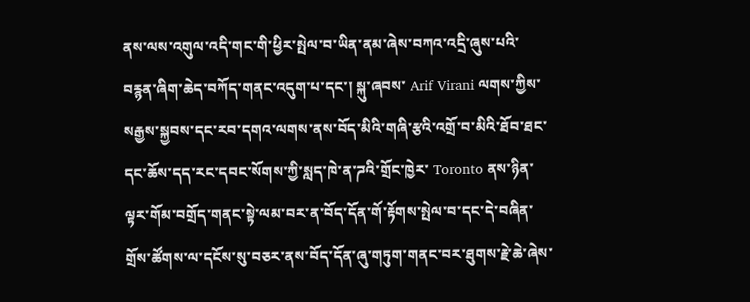ནས་ལས་འགུལ་འདི་གང་གི་ཕྱིར་སྤེལ་བ་ཡིན་ནམ་ཞེས་བཀའ་འདྲི་ཞུས་པའི་བརྙན་ཞིག་ཆེད་བཀོད་གནང་འདུག་པ་དང་། སྐུ་ཞབས་ Arif Virani ལགས་ཀྱིས་སརྒྱས་སྐྱབས་དང་རབ་དགའ་ལགས་ནས་བོད་མིའི་གཞི་རྩའི་འགྲོ་བ་མིའི་ཐོབ་ཐང་དང་ཆོས་དད་རང་དབང་སོགས་ཀྱི་སླད་ཁེ་ན་ཌའི་གྲོང་ཁྱེར་ Toronto ནས་ཉིན་ལྟར་གོམ་བགྲོད་གནང་སྟེ་ལམ་བར་ན་བོད་དོན་གོ་རྟོགས་སྤེལ་བ་དང་དེ་བཞིན་གྲོས་ཚོགས་ལ་དངོས་སུ་བཅར་ནས་བོད་དོན་ཞུ་གཏུག་གནང་བར་ཐུགས་རྗེ་ཆེ་ཞེས་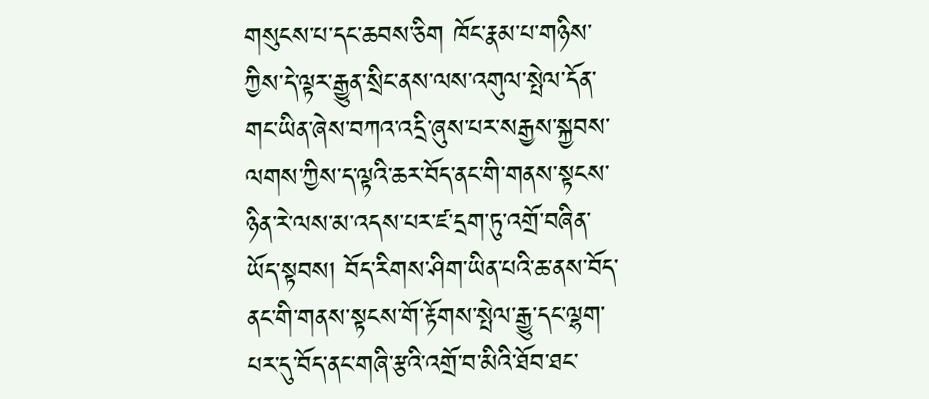གསུངས་པ་དང་ཆབས་ཅིག ཁོང་རྣམ་པ་གཉིས་ཀྱིས་དེ་ལྟར་རྒྱུན་སྲིང་ནས་ལས་འགུལ་སྤེལ་དོན་གང་ཡིན་ཞེས་བཀའ་འདྲི་ཞུས་པར་སརྒྱས་སྐྱབས་ལགས་ཀྱིས་ད་ལྟའི་ཆར་བོད་ནང་གི་གནས་སྟངས་ཉིན་རེ་ལས་མ་འདས་པར་ཛ་དྲག་ཏུ་འགྲོ་བཞིན་ཡོད་སྟབས། བོད་རིགས་ཤིག་ཡིན་པའི་ཆ་ནས་བོད་ནང་གི་གནས་སྟངས་གོ་རྟོགས་སྤེལ་རྒྱུ་དང་ལྷག་པར་དུ་བོད་ནང་གཞི་རྩའི་འགྲོ་བ་མིའི་ཐོབ་ཐང་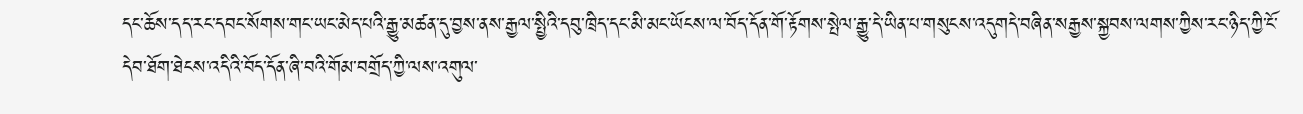དང་ཆོས་དད་རང་དབང་སོགས་གང་ཡང་མེད་པའི་རྒྱུ་མཚན་དུ་བྱས་ནས་རྒྱལ་སྤྱིའི་དབུ་ཁྲིད་དང་མི་མང་ཡོངས་ལ་བོད་དོན་གོ་རྟོགས་སྤེལ་རྒྱུ་དེ་ཡིན་པ་གསུངས་འདུགདེ་བཞིན་སརྒྱས་སྐྱབས་ལགས་ཀྱིས་རང་ཉིད་ཀྱི་ངོ་དེབ་ཐོག་ཐེངས་འདིའི་བོད་དོན་ཞི་བའི་གོམ་བགྲོད་ཀྱི་ལས་འགུལ་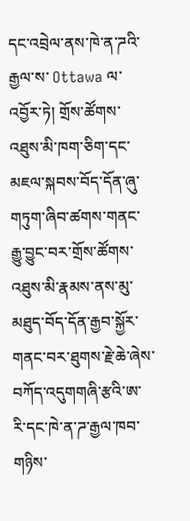དང་འབྲེལ་ནས་ཁེ་ན་ཌའི་རྒྱལ་ས་ Ottawa ལ་འབྱོར་ཏེ། གྲོས་ཚོགས་འཐུས་མི་ཁག་ཅིག་དང་མཇལ་སྐབས་བོད་དོན་ཞུ་གཏུག་ཞིབ་ཚགས་གནང་རྒྱུ་བྱུང་བར་གྲོས་ཚོགས་འཐུས་མི་རྣམས་ནས་མུ་མཐུད་བོད་དོན་རྒྱབ་སྐྱོར་གནང་བར་ཐུགས་རྗེ་ཆེ་ཞེས་བཀོད་འདུགགཞི་རྩའི་ཨ་རི་དང་ཁེ་ན་ཌ་རྒྱལ་ཁབ་གཉིས་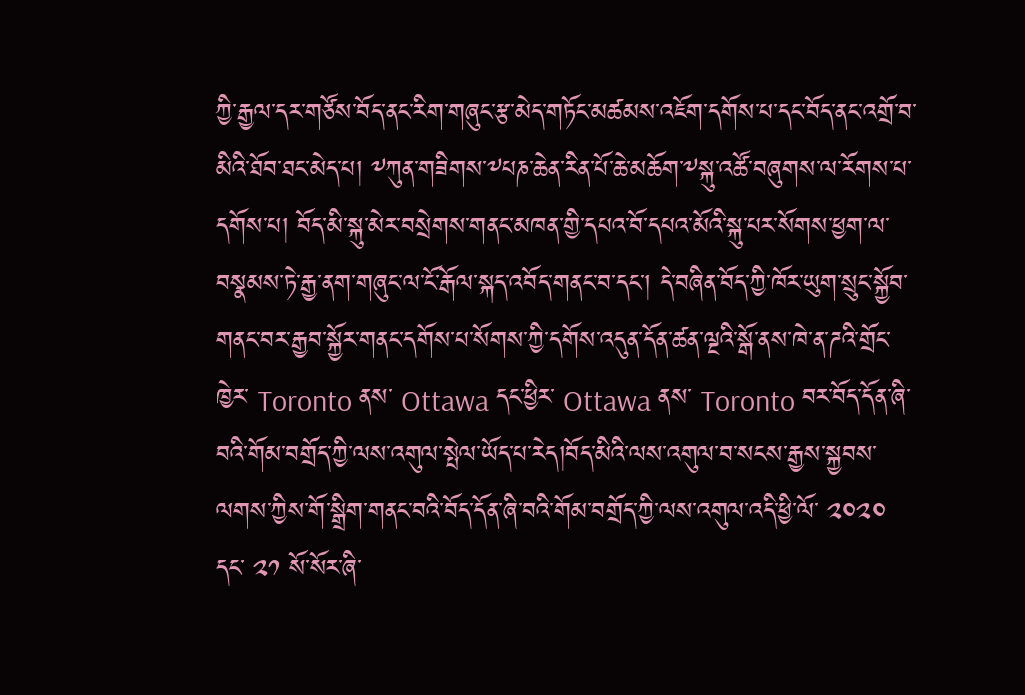ཀྱི་རྒྱལ་དར་གཙོས་བོད་ནང་རིག་གཞུང་རྩ་མེད་གཏོང་མཚམས་འཇོག་དགོས་པ་དང་བོད་ནང་འགྲོ་བ་མིའི་ཐོབ་ཐང་མེད་པ། ༸ཀུན་གཟིགས་༸པཎ་ཆེན་རིན་པོ་ཆེ་མཆོག་༸སྐུ་འཚོ་བཞུགས་ལ་རོགས་པ་དགོས་པ། བོད་མི་སྐུ་མེར་བསྲེགས་གནང་མཁན་གྱི་དཔའ་བོ་དཔའ་མོའི་སྐུ་པར་སོགས་ཕྱག་ལ་བསྣམས་ཏེ་རྒྱ་ནག་གཞུང་ལ་ངོ་རྒོལ་སྐད་འབོད་གནང་བ་དང་། དེ་བཞིན་བོད་ཀྱི་ཁོར་ཡུག་སྲུང་སྐྱོབ་གནང་བར་རྒྱབ་སྐྱོར་གནང་དགོས་པ་སོགས་ཀྱི་དགོས་འདུན་དོན་ཚན་ལྔའི་སྒོ་ནས་ཁེ་ན་ཌའི་གྲོང་ཁྱེར་ Toronto ནས་ Ottawa དང་ཕྱིར་ Ottawa ནས་ Toronto བར་བོད་དོན་ཞི་བའི་གོམ་བགྲོད་ཀྱི་ལས་འགུལ་སྤེལ་ཡོད་པ་རེད།བོད་མིའི་ལས་འགུལ་བ་སངས་རྒྱས་སྐྱབས་ལགས་ཀྱིས་གོ་སྒྲིག་གནང་བའི་བོད་དོན་ཞི་བའི་གོམ་བགྲོད་ཀྱི་ལས་འགུལ་འདི་ཕྱི་ལོ་ ༢༠༢༠ དང་ ༢༡ སོ་སོར་ཞི་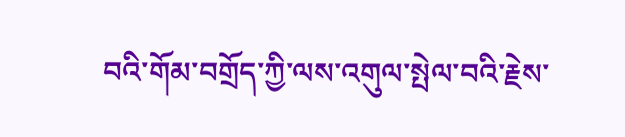བའི་གོམ་བགྲོད་ཀྱི་ལས་འགུལ་སྤེལ་བའི་རྗེས་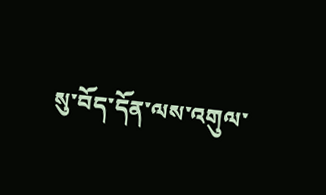སུ་བོད་དོན་ལས་འགུལ་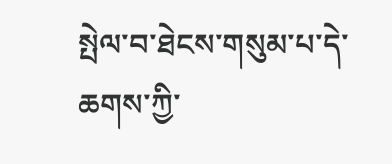སྤེལ་བ་ཐེངས་གསུམ་པ་དེ་ཆགས་ཀྱི་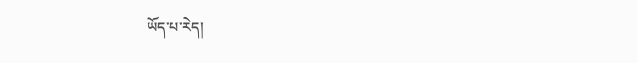ཡོད་པ་རེད།